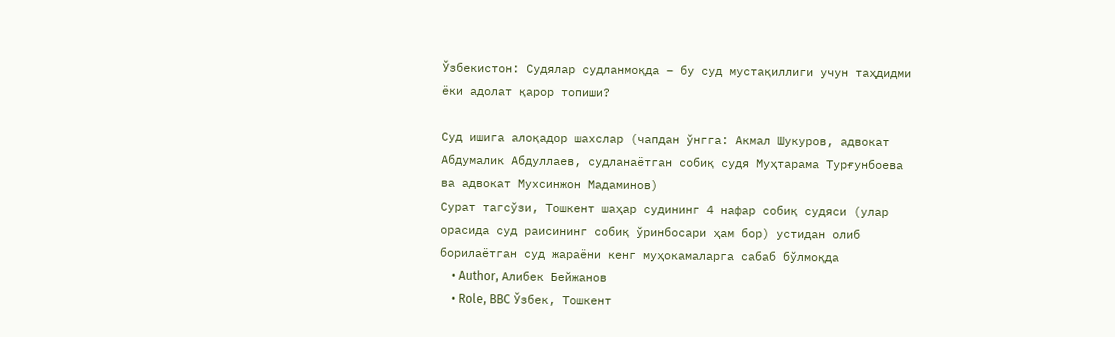Ўзбекистон: Судялар судланмоқда – бу суд мустақиллиги учун таҳдидми ёки адолат қарор топиши?

Суд ишига алоқадор шахслар (чапдан ўнгга: Акмал Шукуров, адвокат Абдумалик Абдуллаев, судланаётган собиқ судя Муҳтарама Турғунбоева ва адвокат Мухсинжон Мадаминов)
Сурат тагсўзи, Тошкент шаҳар судининг 4 нафар собиқ судяси (улар орасида суд раисининг собиқ ўринбосари ҳам бор) устидан олиб борилаётган суд жараёни кенг муҳокамаларга сабаб бўлмоқда
    • Author, Алибек Бейжанов
    • Role, BBC Ўзбек, Тошкент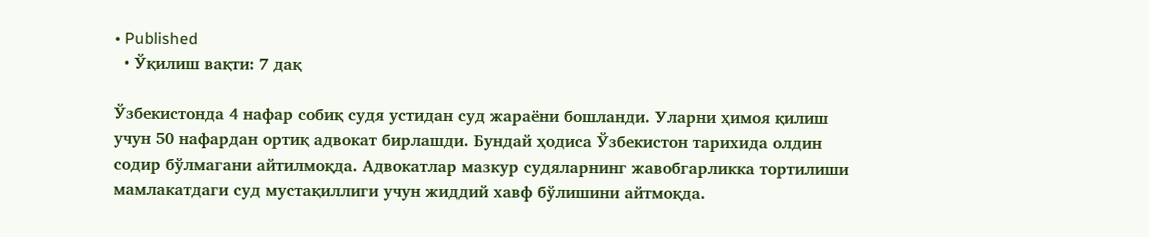• Published
  • Ўқилиш вақти: 7 дақ

Ўзбекистонда 4 нафар собиқ судя устидан суд жараёни бошланди. Уларни ҳимоя қилиш учун 50 нафардан ортиқ адвокат бирлашди. Бундай ҳодиса Ўзбекистон тарихида олдин содир бўлмагани айтилмоқда. Адвокатлар мазкур судяларнинг жавобгарликка тортилиши мамлакатдаги суд мустақиллиги учун жиддий хавф бўлишини айтмоқда.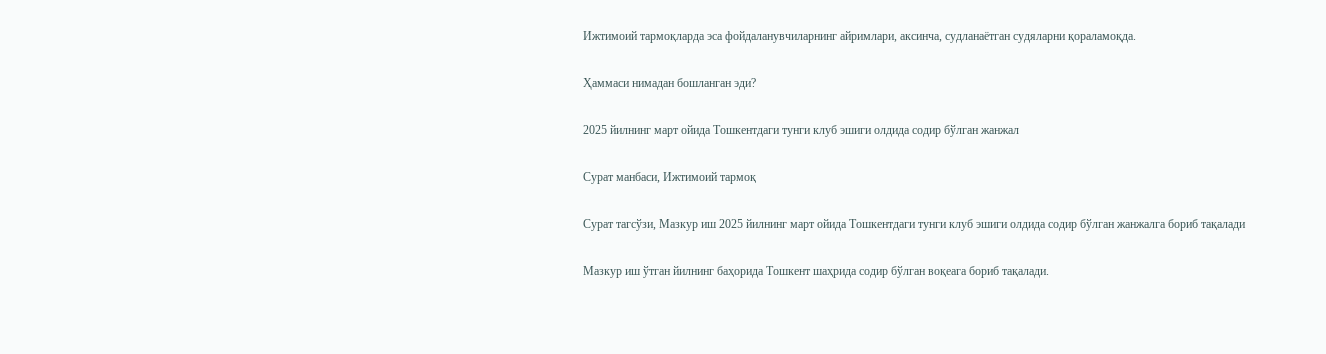Ижтимоий тармоқларда эса фойдаланувчиларнинг айримлари, аксинча, судланаётган судяларни қораламоқда.

Ҳаммаси нимадан бошланган эди?

2025 йилнинг март ойида Тошкентдаги тунги клуб эшиги олдида содир бўлган жанжал

Сурат манбаси, Ижтимоий тармоқ

Сурат тагсўзи, Мазкур иш 2025 йилнинг март ойида Тошкентдаги тунги клуб эшиги олдида содир бўлган жанжалга бориб тақалади

Мазкур иш ўтган йилнинг баҳорида Тошкент шаҳрида содир бўлган воқеага бориб тақалади.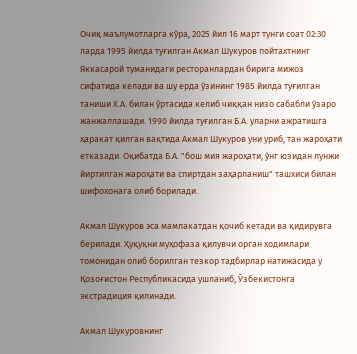Очиқ маълумотларга кўра, 2025 йил 16 март тунги соат 02:30 ларда 1995 йилда туғилган Акмал Шукуров пойтахтнинг Яккасарой туманидаги ресторанлардан бирига мижоз сифатида келади ва шу ерда ўзининг 1985 йилда туғилган таниши Х.А. билан ўртасида келиб чиққан низо сабабли ўзаро жанжаллашади. 1990 йилда туғилган Б.А. уларни ажратишга ҳаракат қилган вақтида Акмал Шукуров уни уриб, тан жароҳати етказади. Оқибатда Б.А. "бош мия жароҳати, ўнг юзидан лунжи йиртилган жароҳати ва спиртдан заҳарланиш" ташхиси билан шифохонага олиб борилади.

Акмал Шукуров эса мамлакатдан қочиб кетади ва қидирувга берилади. Ҳуқуқни муҳофаза қилувчи орган ходимлари томонидан олиб борилган тезкор тадбирлар натижасида у Қозоғистон Республикасида ушланиб, Ўзбекистонга экстрадиция қилинади.

Акмал Шукуровнинг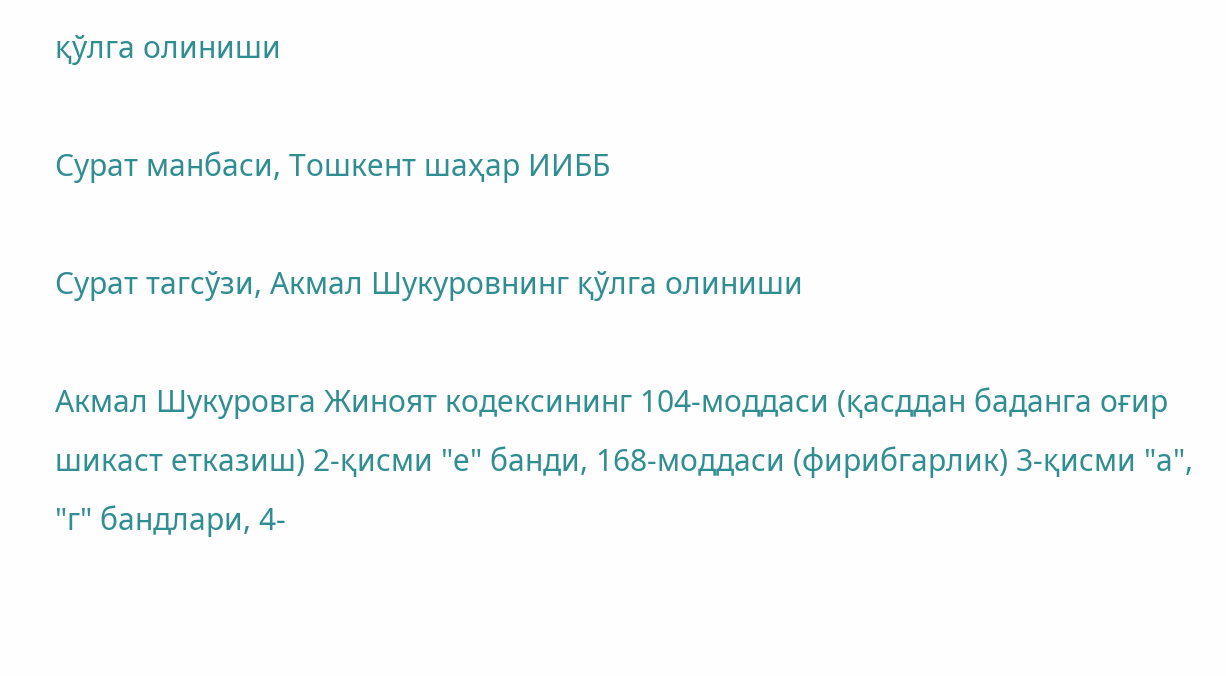қўлга олиниши

Сурат манбаси, Тошкент шаҳар ИИББ

Сурат тагсўзи, Акмал Шукуровнинг қўлга олиниши

Акмал Шукуровга Жиноят кодексининг 104-моддаси (қасддан баданга оғир шикаст етказиш) 2-қисми "е" банди, 168-моддаси (фирибгарлик) 3-қисми "а", "г" бандлари, 4-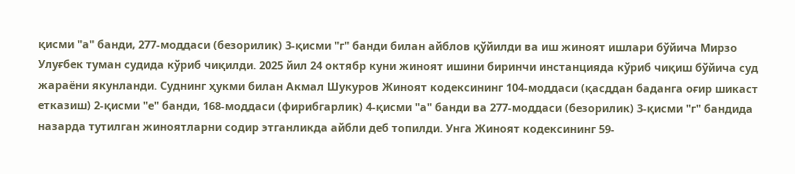қисми "а" банди, 277-моддаси (безорилик) 3-қисми "г" банди билан айблов қўйилди ва иш жиноят ишлари бўйича Мирзо Улуғбек туман судида кўриб чиқилди. 2025 йил 24 октябр куни жиноят ишини биринчи инстанцияда кўриб чиқиш бўйича суд жараёни якунланди. Суднинг ҳукми билан Акмал Шукуров Жиноят кодексининг 104-моддаси (қасддан баданга оғир шикаст етказиш) 2-қисми "е" банди, 168-моддаси (фирибгарлик) 4-қисми "а" банди ва 277-моддаси (безорилик) 3-қисми "г" бандида назарда тутилган жиноятларни содир этганликда айбли деб топилди. Унга Жиноят кодексининг 59-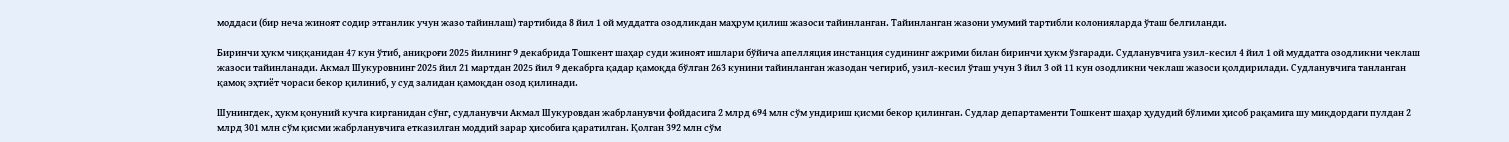моддаси (бир неча жиноят содир этганлик учун жазо тайинлаш) тартибида 8 йил 1 ой муддатга озодликдан маҳрум қилиш жазоси тайинланган. Тайинланган жазони умумий тартибли колонияларда ўташ белгиланди.

Биринчи ҳукм чиққанидан 47 кун ўтиб, аниқроғи 2025 йилнинг 9 декабрида Тошкент шаҳар суди жиноят ишлари бўйича апелляция инстанция судининг ажрими билан биринчи ҳукм ўзгаради. Судланувчига узил-кесил 4 йил 1 ой муддатга озодликни чеклаш жазоси тайинланади. Акмал Шукуровнинг 2025 йил 21 мартдан 2025 йил 9 декабрга қадар қамоқда бўлган 263 кунини тайинланган жазодан чегириб, узил-кесил ўташ учун 3 йил 3 ой 11 кун озодликни чеклаш жазоси қолдирилади. Судланувчига танланган қамоқ эҳтиёт чораси бекор қилиниб, у суд залидан қамоқдан озод қилинади.

Шунингдек, ҳукм қонуний кучга кирганидан сўнг, судланувчи Акмал Шукуровдан жабрланувчи фойдасига 2 млрд 694 млн сўм ундириш қисми бекор қилинган. Судлар департаменти Тошкент шаҳар ҳудудий бўлими ҳисоб рақамига шу миқдордаги пулдан 2 млрд 301 млн сўм қисми жабрланувчига етказилган моддий зарар ҳисобига қаратилган. Қолган 392 млн сўм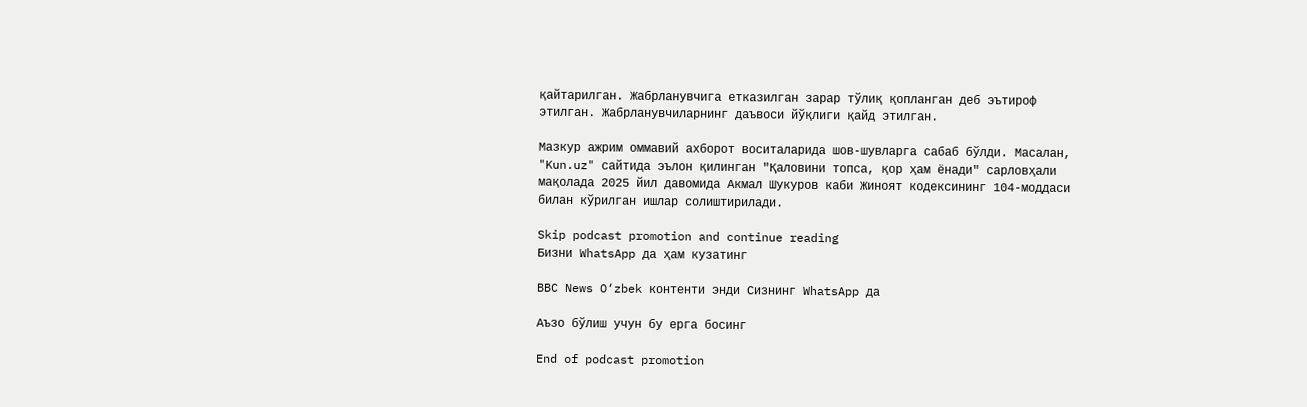қайтарилган. Жабрланувчига етказилган зарар тўлиқ қопланган деб эътироф этилган. Жабрланувчиларнинг даъвоси йўқлиги қайд этилган.

Мазкур ажрим оммавий ахборот воситаларида шов-шувларга сабаб бўлди. Масалан, "Kun.uz" сайтида эълон қилинган "Қаловини топса, қор ҳам ёнади" сарловҳали мақолада 2025 йил давомида Акмал Шукуров каби Жиноят кодексининг 104-моддаси билан кўрилган ишлар солиштирилади.

Skip podcast promotion and continue reading
Бизни WhatsApp да ҳам кузатинг

BBC News O‘zbek контенти энди Сизнинг WhatsApp да

Аъзо бўлиш учун бу ерга босинг

End of podcast promotion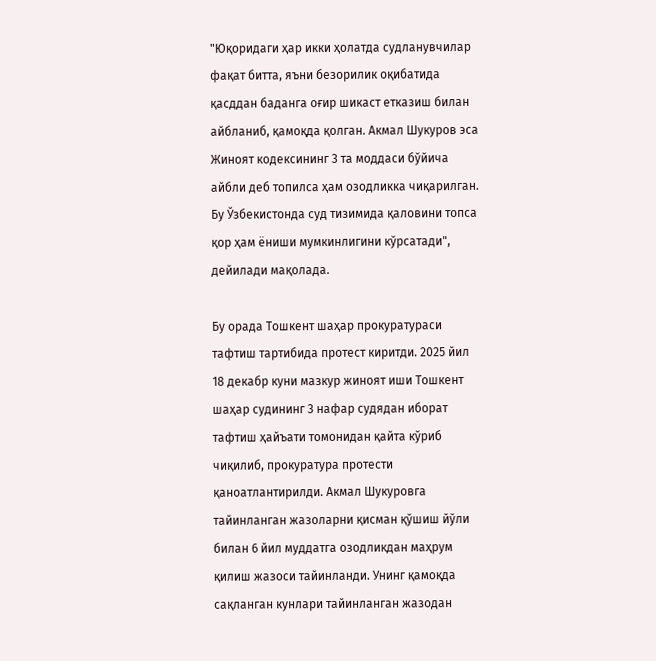"Юқоридаги ҳар икки ҳолатда судланувчилар фақат битта, яъни безорилик оқибатида қасддан баданга оғир шикаст етказиш билан айбланиб, қамоқда қолган. Акмал Шукуров эса Жиноят кодексининг 3 та моддаси бўйича айбли деб топилса ҳам озодликка чиқарилган. Бу Ўзбекистонда суд тизимида қаловини топса қор ҳам ёниши мумкинлигини кўрсатади", дейилади мақолада.

Бу орада Тошкент шаҳар прокуратураси тафтиш тартибида протест киритди. 2025 йил 18 декабр куни мазкур жиноят иши Тошкент шаҳар судининг 3 нафар судядан иборат тафтиш ҳайъати томонидан қайта кўриб чиқилиб, прокуратура протести қаноатлантирилди. Акмал Шукуровга тайинланган жазоларни қисман қўшиш йўли билан 6 йил муддатга озодликдан маҳрум қилиш жазоси тайинланди. Унинг қамоқда сақланган кунлари тайинланган жазодан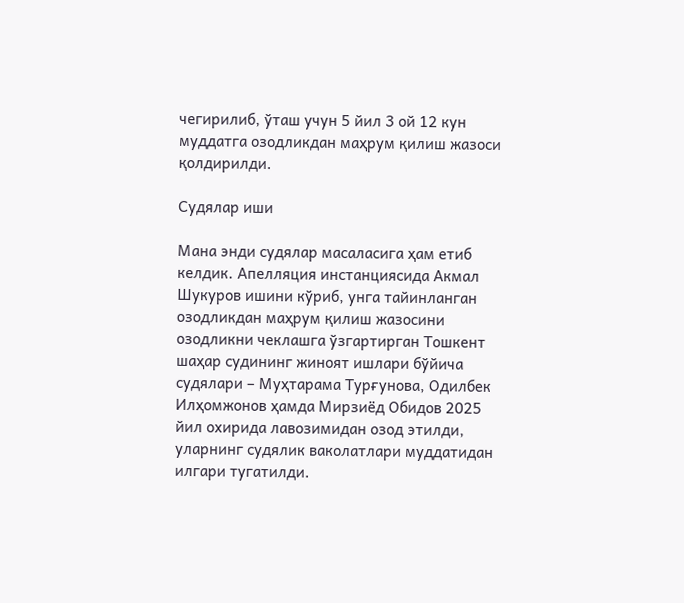чегирилиб, ўташ учун 5 йил 3 ой 12 кун муддатга озодликдан маҳрум қилиш жазоси қолдирилди.

Судялар иши

Мана энди судялар масаласига ҳам етиб келдик. Апелляция инстанциясида Акмал Шукуров ишини кўриб, унга тайинланган озодликдан маҳрум қилиш жазосини озодликни чеклашга ўзгартирган Тошкент шаҳар судининг жиноят ишлари бўйича судялари – Муҳтарама Турғунова, Одилбек Илҳомжонов ҳамда Мирзиёд Обидов 2025 йил охирида лавозимидан озод этилди, уларнинг судялик ваколатлари муддатидан илгари тугатилди.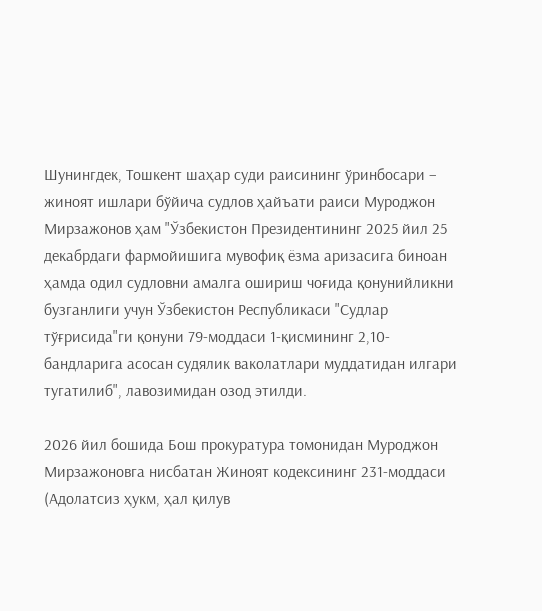Шунингдек, Тошкент шаҳар суди раисининг ўринбосари – жиноят ишлари бўйича судлов ҳайъати раиси Муроджон Мирзажонов ҳам "Ўзбекистон Президентининг 2025 йил 25 декабрдаги фармойишига мувофиқ ёзма аризасига биноан ҳамда одил судловни амалга ошириш чоғида қонунийликни бузганлиги учун Ўзбекистон Республикаси "Судлар тўғрисида"ги қонуни 79-моддаси 1-қисмининг 2,10-бандларига асосан судялик ваколатлари муддатидан илгари тугатилиб", лавозимидан озод этилди.

2026 йил бошида Бош прокуратура томонидан Муроджон Мирзажоновга нисбатан Жиноят кодексининг 231-моддаси (Адолатсиз ҳукм, ҳал қилув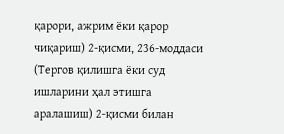қарори, ажрим ёки қарор чиқариш) 2-қисми, 236-моддаси (Тергов қилишга ёки суд ишларини ҳал этишга аралашиш) 2-қисми билан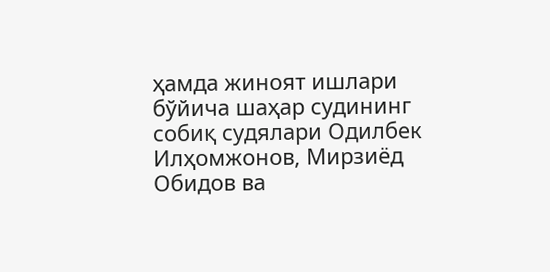ҳамда жиноят ишлари бўйича шаҳар судининг собиқ судялари Одилбек Илҳомжонов, Мирзиёд Обидов ва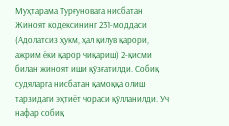Муҳтарама Турғуновага нисбатан Жиноят кодексининг 231-моддаси (Адолатсиз ҳукм, ҳал қилув қарори, ажрим ёки қарор чиқариш) 2-қисми билан жиноят иши қўзғатилди. Собиқ судяларга нисбатан қамоққа олиш тарзидаги эҳтиёт чораси қўлланилди. Уч нафар собиқ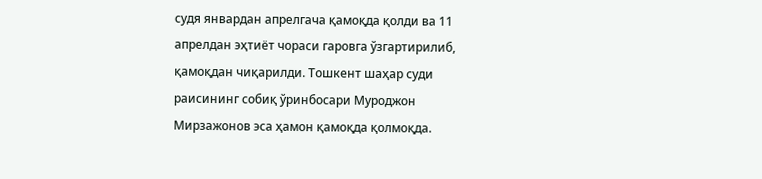судя январдан апрелгача қамоқда қолди ва 11 апрелдан эҳтиёт чораси гаровга ўзгартирилиб, қамоқдан чиқарилди. Тошкент шаҳар суди раисининг собиқ ўринбосари Муроджон Мирзажонов эса ҳамон қамоқда қолмоқда.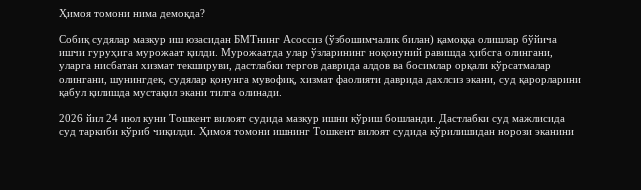Ҳимоя томони нима демоқда?

Собиқ судялар мазкур иш юзасидан БМТнинг Асоссиз (ўзбошимчалик билан) қамоққа олишлар бўйича ишчи гуруҳига мурожаат қилди. Mурожаатда улар ўзларининг ноқонуний равишда ҳибсга олингани, уларга нисбатан хизмат текшируви, дастлабки тергов даврида алдов ва босимлар орқали кўрсатмалар олингани, шунингдек, судялар қонунга мувофиқ, хизмат фаолияти даврида дахлсиз экани, суд қарорларини қабул қилишда мустақил экани тилга олинади.

2026 йил 24 июл куни Тошкент вилоят судида мазкур ишни кўриш бошланди. Дастлабки суд мажлисида суд таркиби кўриб чиқилди. Ҳимоя томони ишнинг Тошкент вилоят судида кўрилишидан норози эканини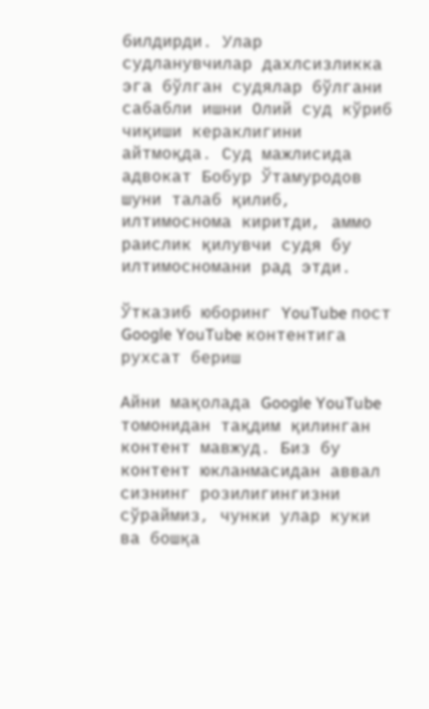билдирди. Улар судланувчилар дахлсизликка эга бўлган судялар бўлгани сабабли ишни Олий суд кўриб чиқиши кераклигини айтмоқда. Суд мажлисида адвокат Бобур Ўтамуродов шуни талаб қилиб, илтимоснома киритди, аммо раислик қилувчи судя бу илтимосномани рад этди.

Ўтказиб юборинг YouTube пост
Google YouTube контентига рухсат бериш

Айни мақолада Google YouTube томонидан тақдим қилинган контент мавжуд. Биз бу контент юкланмасидан аввал сизнинг розилигингизни сўраймиз, чунки улар куки ва бошқа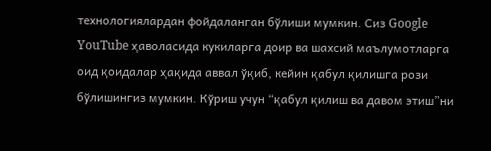технологиялардан фойдаланган бўлиши мумкин. Сиз Google YouTube ҳаволасида кукиларга доир ва шахсий маълумотларга оид қоидалар ҳақида аввал ўқиб, кейин қабул қилишга рози бўлишингиз мумкин. Кўриш учун “қабул қилиш ва давом этиш”ни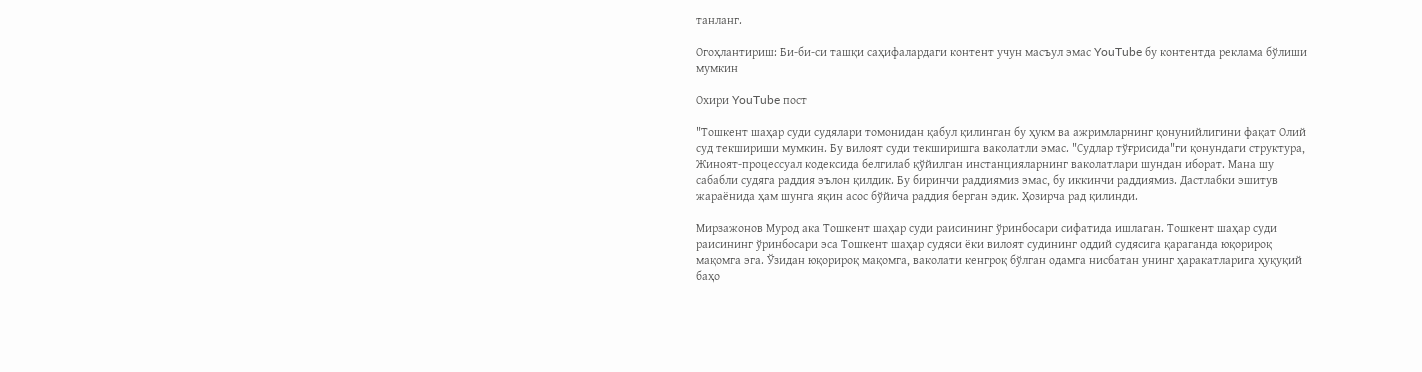танланг.

Огоҳлантириш: Би-би-си ташқи саҳифалардаги контент учун масъул эмас YouTube бу контентда реклама бўлиши мумкин

Охири YouTube пост

"Тошкент шаҳар суди судялари томонидан қабул қилинган бу ҳукм ва ажримларнинг қонунийлигини фақат Олий суд текшириши мумкин. Бу вилоят суди текширишга ваколатли эмас. "Судлар тўғрисида"ги қонундаги структура, Жиноят-процессуал кодексида белгилаб қўйилган инстанцияларнинг ваколатлари шундан иборат. Мана шу сабабли судяга раддия эълон қилдик. Бу биринчи раддиямиз эмас, бу иккинчи раддиямиз. Дастлабки эшитув жараёнида ҳам шунга яқин асос бўйича раддия берган эдик. Ҳозирча рад қилинди.

Мирзажонов Мурод ака Тошкент шаҳар суди раисининг ўринбосари сифатида ишлаган. Тошкент шаҳар суди раисининг ўринбосари эса Тошкент шаҳар судяси ёки вилоят судининг оддий судясига қараганда юқорироқ мақомга эга. Ўзидан юқорироқ мақомга, ваколати кенгроқ бўлган одамга нисбатан унинг ҳаракатларига ҳуқуқий баҳо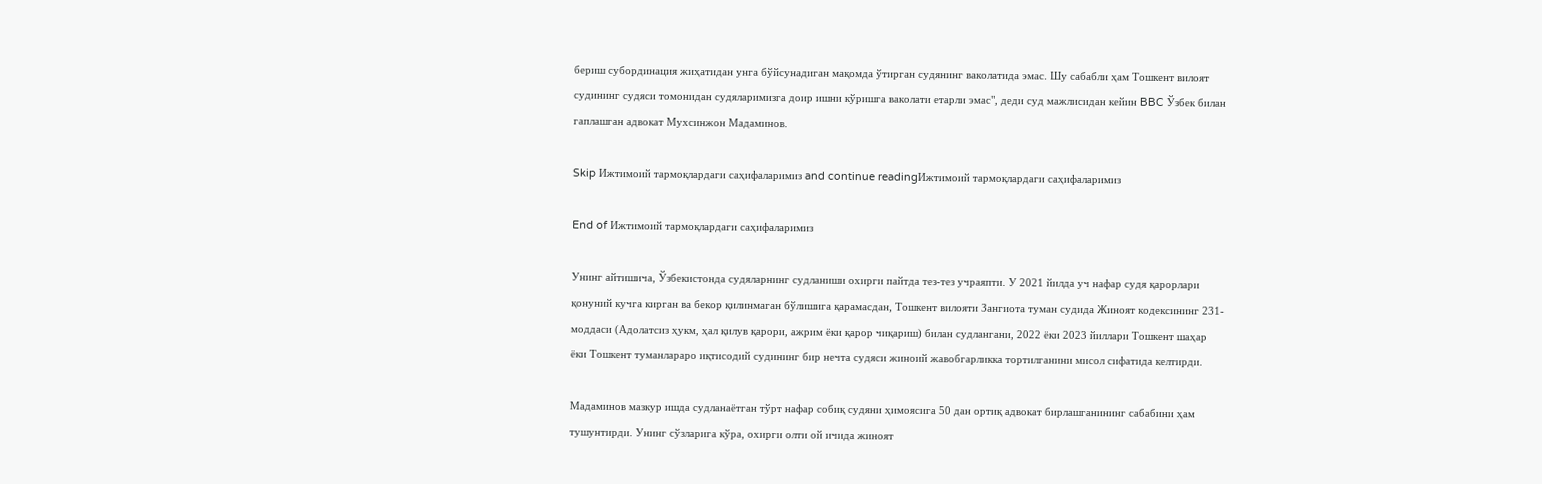бериш субординация жиҳатидан унга бўйсунадиган мақомда ўтирган судянинг ваколатида эмас. Шу сабабли ҳам Тошкент вилоят судининг судяси томонидан судяларимизга доир ишни кўришга ваколати етарли эмас", деди суд мажлисидан кейин BBC Ўзбек билан гаплашган адвокат Мухсинжон Мадаминов.

Skip Ижтимоий тармоқлардаги саҳифаларимиз and continue readingИжтимоий тармоқлардаги саҳифаларимиз

End of Ижтимоий тармоқлардаги саҳифаларимиз

Унинг айтишича, Ўзбекистонда судяларнинг судланиши охирги пайтда тез-тез учраяпти. У 2021 йилда уч нафар судя қарорлари қонуний кучга кирган ва бекор қилинмаган бўлишига қарамасдан, Тошкент вилояти Зангиота туман судида Жиноят кодексининг 231-моддаси (Адолатсиз ҳукм, ҳал қилув қарори, ажрим ёки қарор чиқариш) билан судлангани, 2022 ёки 2023 йиллари Тошкент шаҳар ёки Тошкент туманлараро иқтисодий судининг бир нечта судяси жиноий жавобгарликка тортилганини мисол сифатида келтирди.

Мадаминов мазкур ишда судланаётган тўрт нафар собиқ судяни ҳимоясига 50 дан ортиқ адвокат бирлашганининг сабабини ҳам тушунтирди. Унинг сўзларига кўра, охирги олти ой ичида жиноят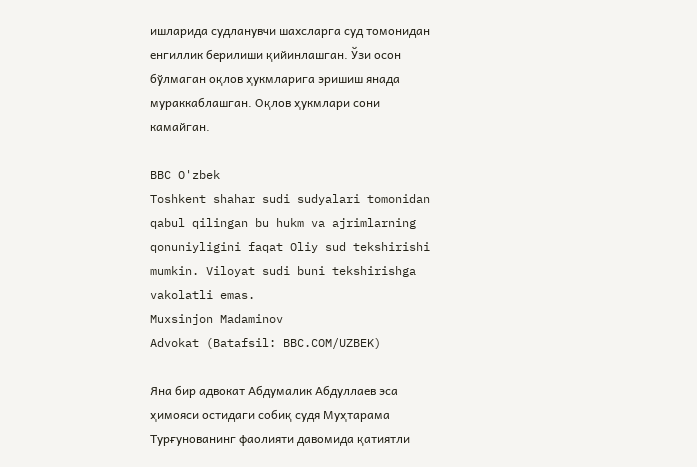ишларида судланувчи шахсларга суд томонидан енгиллик берилиши қийинлашган. Ўзи осон бўлмаган оқлов ҳукмларига эришиш янада мураккаблашган. Оқлов ҳукмлари сони камайган.

BBC O'zbek
Toshkent shahar sudi sudyalari tomonidan qabul qilingan bu hukm va ajrimlarning qonuniyligini faqat Oliy sud tekshirishi mumkin. Viloyat sudi buni tekshirishga vakolatli emas.
Muxsinjon Madaminov
Advokat (Batafsil: BBC.COM/UZBEK)

Яна бир адвокат Абдумалик Абдуллаев эса ҳимояси остидаги собиқ судя Муҳтарама Турғунованинг фаолияти давомида қатиятли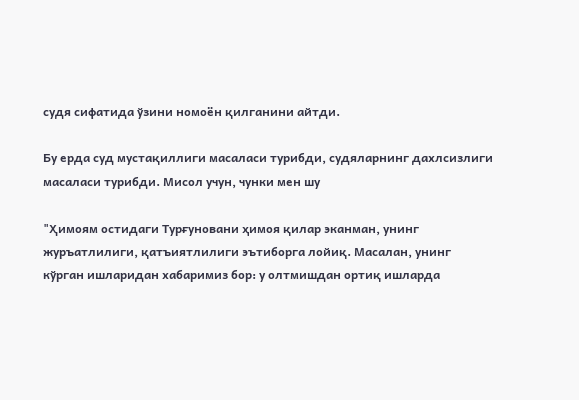судя сифатида ўзини номоён қилганини айтди.

Бу ерда суд мустақиллиги масаласи турибди, судяларнинг дахлсизлиги масаласи турибди. Мисол учун, чунки мен шу

"Ҳимоям остидаги Турғуновани ҳимоя қилар эканман, унинг журъатлилиги, қатъиятлилиги эътиборга лойиқ. Масалан, унинг кўрган ишларидан хабаримиз бор: у олтмишдан ортиқ ишларда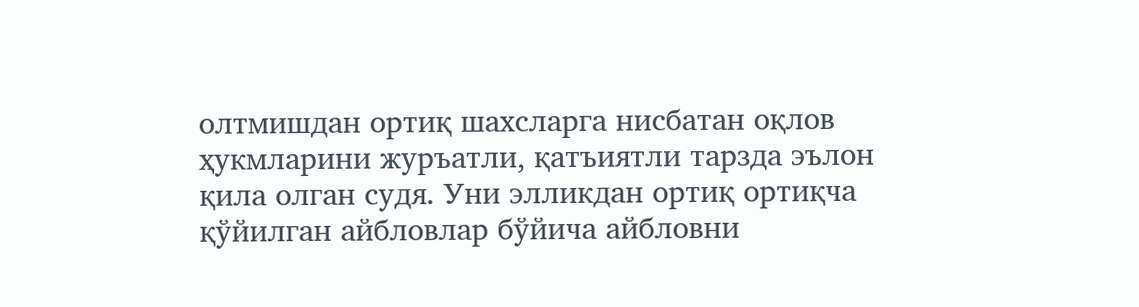олтмишдан ортиқ шахсларга нисбатан оқлов ҳукмларини журъатли, қатъиятли тарзда эълон қила олган судя. Уни элликдан ортиқ ортиқча қўйилган айбловлар бўйича айбловни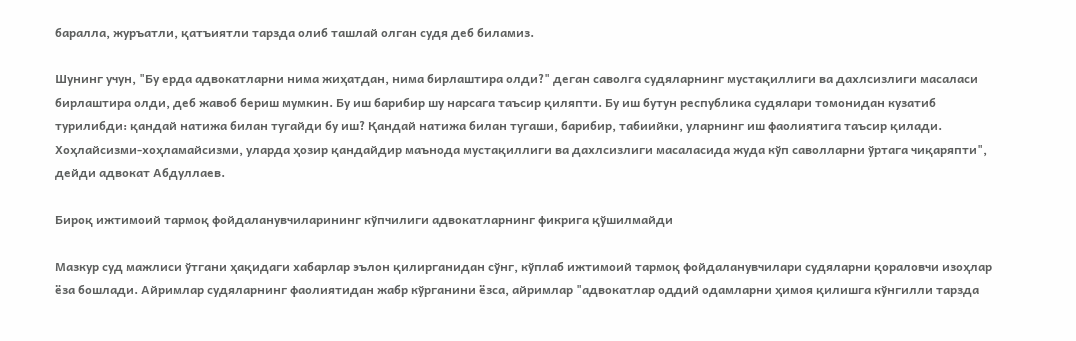баралла, журъатли, қатъиятли тарзда олиб ташлай олган судя деб биламиз.

Шунинг учун, "Бу ерда адвокатларни нима жиҳатдан, нима бирлаштира олди?" деган саволга судяларнинг мустақиллиги ва дахлсизлиги масаласи бирлаштира олди, деб жавоб бериш мумкин. Бу иш барибир шу нарсага таъсир қиляпти. Бу иш бутун республика судялари томонидан кузатиб турилибди: қандай натижа билан тугайди бу иш? Қандай натижа билан тугаши, барибир, табиийки, уларнинг иш фаолиятига таъсир қилади. Хоҳлайсизми-хоҳламайсизми, уларда ҳозир қандайдир маънода мустақиллиги ва дахлсизлиги масаласида жуда кўп саволларни ўртага чиқаряпти", дейди адвокат Абдуллаев.

Бироқ ижтимоий тармоқ фойдаланувчиларининг кўпчилиги адвокатларнинг фикрига қўшилмайди

Мазкур суд мажлиси ўтгани ҳақидаги хабарлар эълон қилирганидан сўнг, кўплаб ижтимоий тармоқ фойдаланувчилари судяларни қораловчи изоҳлар ёза бошлади. Айримлар судяларнинг фаолиятидан жабр кўрганини ёзса, айримлар "адвокатлар оддий одамларни ҳимоя қилишга кўнгилли тарзда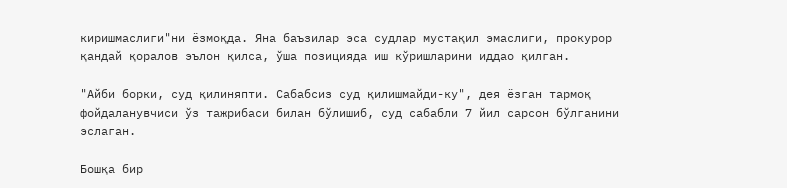киришмаслиги"ни ёзмоқда. Яна баъзилар эса судлар мустақил эмаслиги, прокурор қандай қоралов эълон қилса, ўша позицияда иш кўришларини иддао қилган.

"Айби борки, суд қилиняпти. Сабабсиз суд қилишмайди-ку", дея ёзган тармоқ фойдаланувчиси ўз тажрибаси билан бўлишиб, суд сабабли 7 йил сарсон бўлганини эслаган.

Бошқа бир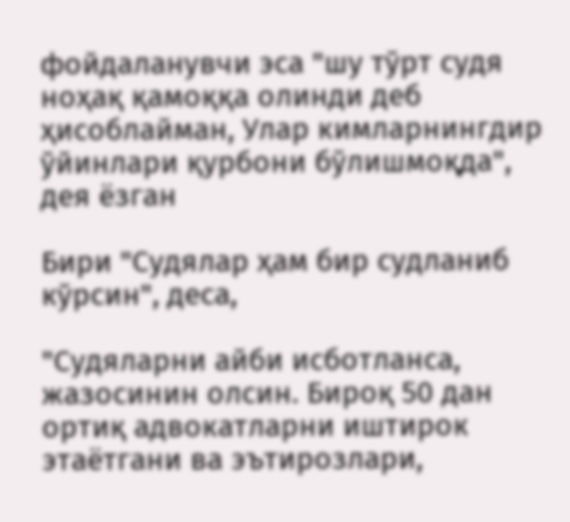фойдаланувчи эса "шу тўрт судя ноҳақ қамоққа олинди деб ҳисоблайман, Улар кимларнингдир ўйинлари қурбони бўлишмоқда", дея ёзган

Бири "Судялар ҳам бир судланиб кўрсин", деса,

"Судяларни айби исботланса, жазосинин олсин. Бироқ 50 дан ортиқ адвокатларни иштирок этаётгани ва эътирозлари,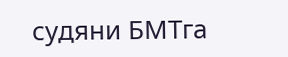судяни БМТга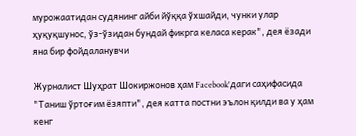мурожаатидан судянинг айби йўққа ўхшайди, чунки улар ҳуқуқшунос, ўз-ўзидан бундай фикрга келаса керак", дея ёзади яна бир фойдаланувчи

Журналист Шуҳрат Шокиржонов ҳам Facebook'даги саҳифасида "Таниш ўртоғим ёзяпти", дея катта постни эълон қилди ва у ҳам кенг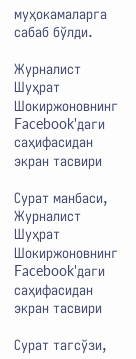муҳокамаларга сабаб бўлди.

Журналист Шуҳрат Шокиржоновнинг Facebook'даги саҳифасидан экран тасвири

Сурат манбаси, Журналист Шуҳрат Шокиржоновнинг Facebook'даги саҳифасидан экран тасвири

Сурат тагсўзи,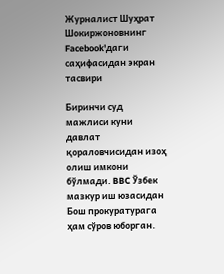Журналист Шуҳрат Шокиржоновнинг Facebook'даги саҳифасидан экран тасвири

Биринчи суд мажлиси куни давлат қораловчисидан изоҳ олиш имкони бўлмади. BBC Ўзбек мазкур иш юзасидан Бош прокуратурага ҳам сўров юборган.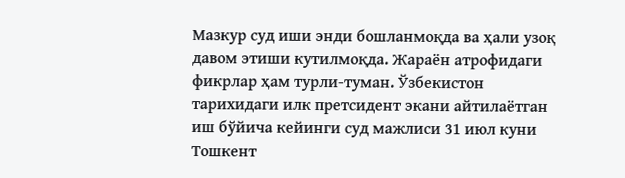Мазкур суд иши энди бошланмоқда ва ҳали узоқ давом этиши кутилмоқда. Жараён атрофидаги фикрлар ҳам турли-туман. Ўзбекистон тарихидаги илк претсидент экани айтилаётган иш бўйича кейинги суд мажлиси 31 июл куни Тошкент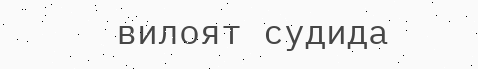вилоят судида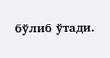бўлиб ўтади.